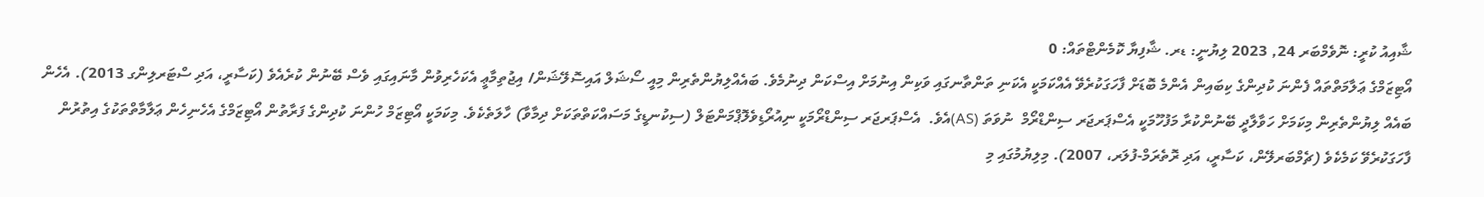ޝާއިއު ކުރީ: ނޮވެމްބަރ 24, 2023 ލިޔުނީ: ޑރ. ޝާފިޔާ ކޮމެންޓްތައް: 0
އޯޓިޒަމްގެ ޢަލާމަތްތައް ފެންނަ ކުދިންގެ ކިބައިން އެންމެ ބޮޑަށް ފާހަގަކުރެވޭ އެއްކަމަކީ އެކަނި ތަންތާނގައި ވަކިން އިނުމަށް އިސްކަން ދިނުމެވެ. ބައެއްލިޔުންތެރިން މިއީ ސޯޝަލް އައިސޮލޭޝަން/ އިޖުތިމާޢީ އެކަހެރިވުން މާނައިގައި ވެސް ބޭނުން ކުރެއެވެ (ކަސާރީ، އަދި ސްޓަރލިންގ 2013). އެހެން ބައެއް ލިޔުންތެރިން މިކަމަށް ހަވާލާދީ ބޭނުންކުރާ މަފުހޫމަކީ އެސްޕަރޖަރ ސިންޑްރޯމް  ނުވަތަ (AS)އެވެ.  އެސްޕަރޖަރ ސިންޑްރޯމަކީ ނިއުރޯޑިވެލޮޕްމަންޓަލް (ސިކުނޑީގެ މަސައްކަތްތަކަށް ދިމާވާ) ހާލަތެކެވެ. މިކަމަކީ އޯޓިޒަމް ހުންނަ ކުދިންގެ ފަރާތުން އޯޓިޒަމްގެ އެހެނިހެން ޢަލާމާތްތަކުގެ އިތުރުން ފާހަގަކުރެވޭ ކަމެކެވެ (ޗެމްބަރލޭން، ކަސާރީ، އަދި ރޮތެރަމް-ފުލަރ، 2007). މިލިޔުމުގައި މި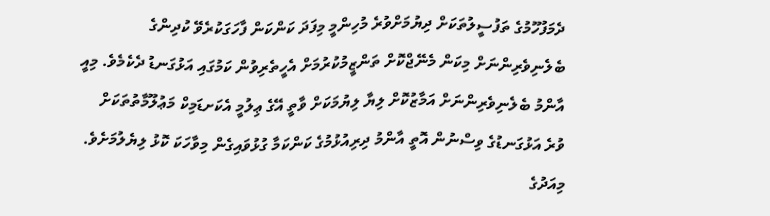ދެމަފުހޫމުގެ ތަފުސީލުތަކަށް ދިޔުމަށްވުރެ މުހިންމީ މިފަދަ ކަންކަން ފާހަގަކުރެވޭ ކުދިންގެ ބެލެނިވެރިންނަށް މިކަން މެނޭޖްކޮށް ތަންޒީމުކުރުމަށް އެހީތެރިވުން ކަމުގައި އަޅުގަނޑު ދެކެމެވެ. މިއީ އާންމު ބެލެނިވެރިންނަށް އަމާޒުކޮށް ލިޔާ ލިޔުމަކަށް ވާތީ އޭގެ ޢިލުމީ އެކަށޑަމިކް މަޢުލޫމާތުތަކަށް ވުރެ އަޅުގަނޑުގެ ވިސްނުން އޮތީ އާންމު ދިރިއުޅުމުގެ ކަންކަމާ ގުޅުވައިގެން މިވާހަކަ ކޮޅު ލިޔެލުމަށެވެ.
މިއަދުގެ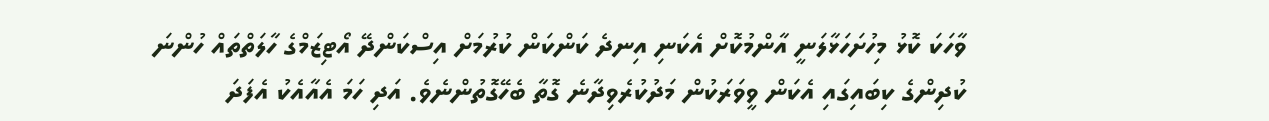ވާހަކަ ކޮޅު މިހުށަހަޅާލަނީ އާންމުކޮށް އެކަނި އިނދެ ކަންކަން ކުރުމަށް އިސްކަންދޭ އޯޓިޒަމްގެ ހާލަތްތައް ހުންނަ ކުދިންގެ ކިބައިގައި އެކަން ވީވަރަކުން މަދުކުރެވިދާނެ ގޮތާ ބެހޭގޮތުންނެވެ. އަދި ހަމަ އެއާއެކު އެފަދަ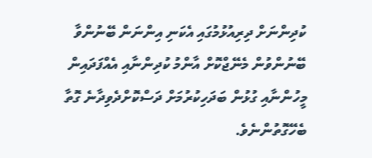ކުދިންނަށް ދިރިއުޅުމުގައި އެކަނި އިންނަން ބޭނުންވާ ބޭނުންވުން މެނޭޖްކޮށް އާންމު ކުދިންނާއި އެއްފަދައިން މީހުންނާއި ގުޅުން ބަދަހިކުރުމަށް ދަސްކޮށްދެވިދާނެ ގޮތާ ބެހޭގޮތުންނެވެ.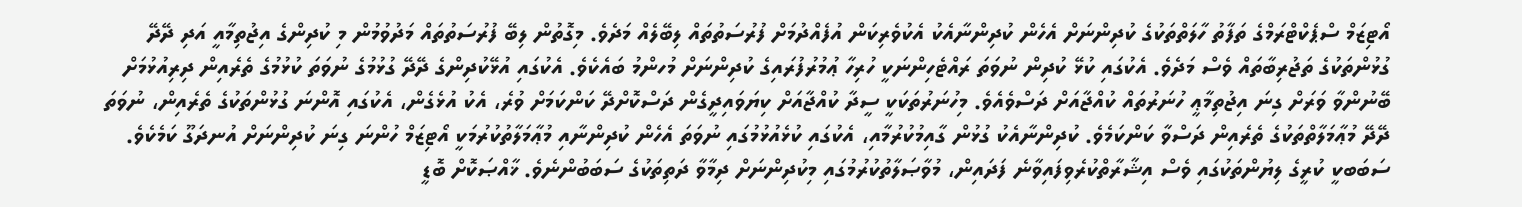އޯޓިޒަމް ސްޕެކްޓްރަމްގެ ތަފާތު ހާލަތްތަކުގެ ކުދިންނަށް އެހެން ކުދިންނާއެކު އެކުވެރިކަން އުފެއްދުމަށް ފުރުސަތުތައް ލިބޭލެއް މަދެވެ. މިގޮތުން ލިބޭ ފުރުސަތުތައް މަދުވުމުން މި ކުދިންގެ އިޖުތިމާއީ އަދި ދޭދޭ ގުޅުންތަކުގެ ތަޖުރިބާތައް ވެސް މަދެވެ. އެކުގައި ކުޅޭ ކުދިން ނުވަތަ ރައްޓެހިންނަކީ ހުރިހާ ޢުމުރުފުރައިގެ ކުދިންނަށް މުހންމު ބައެކެވެ. އެކުގައި އުޅޭކުދިންގެ ދޭދޭ ގުޅުމުގެ ނުވަތަ ކުޅުމުގެ ތެރެއިން ދިރިއުޅުމަށް ބޭނުންވާ ވަރަށް ގިނަ އިޖުތިމާޢީ ހުނަރުތައް ކުއްޖާއަށް ދަސްވެއެވެ. މިހުނަރުތަކަކީ ސީދާ ކުއްޖާއަށް ކިޔަވައިދީގެން ދަސްކޮށްދޭ ކަންކަމަށް ވުރެ، އެކު އުޅެގެން، އެކުގައި އޮންނަ ގުޅުންތަކުގެ ތެރެއިން، ނުވަތަ ދޭދޭ މުޢާމަލާތްތަކުގެ ތެރެއިން ދަސްވާ ކަންކަމެވެ. ކުދިންނާއެކު ގުޅުން ގާއިމުކުރުމާއި، އެކުގައި ކުޅެއުޅުމުގައި ނުވަތަ އެހެން ކުދިންނާއި މުޢާމަލާތުކުރުމަކީ އޯޓިޒަމް ހުންނަ ގިނަ ކުދިންނަށް އުނދަގޫ ކަމެކެވެ. ސަބަބކީ ކުރީގެ ލިޔުންތަކުގައި ވެސް އިޝާރާތްކުރެވިފައިވާނެ ފަދައިން، މުވާޞަލާތުކުރުމުގައި މިކުދިންނަށް ދިމާވާ ދަތިތަކުގެ ސަބަބުންނެވެ. ޚާއްޞަކޮށް ބޮޑީ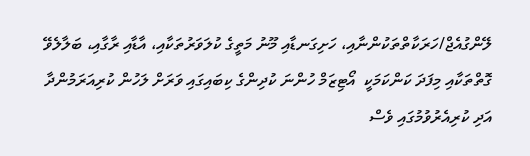ލޭންގުއެޖް/ހަރަކާތްތަކުންނާއި، ހަށިގަނޑާއި މޫނު މަތީގެ ކުލަވަރުތަކާއި، އާޑާއި ރާގާއި، ބަލާލެވޭ ގޮތްތަކާއި މިފަދަ ކަންކަމަކީ  އޯޓިޒަމް ހުންނަ ކުދިންގެ ކިބައިގައި ވަރަށް ލަހުން ކުރިއަރަމުންދާ އަދި ކުރިއެރުވުމުގައި ވެސް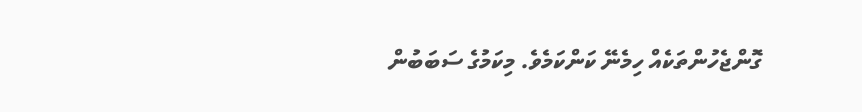ގޮންޖެހުންތަކެއް ހިމެނޭ ކަންކަމެވެ. މިކަމުގެ ސަބަބުން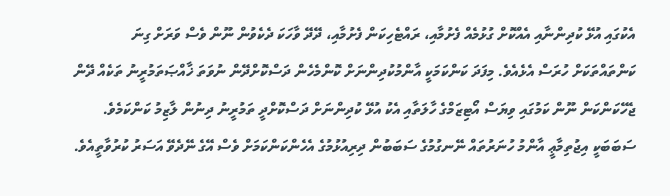އެކުގައި އުޅޭ ކުދިންނާއި އެއްކޮށް ގުޅުމެއް ފެށުމާއި، ރައްޓެހިކަން ފެށުމާއި، ދޭދޭ ވާހަކަ ދެކެވުން ނޫން ވެސް ވަރަށް ގިނަ ކަންތައްތަކަށް ހުރަސް އެޅެއެވެ. މިފަދަ ކަންކަމަކީ އާންމުކުދިންނަށް ކޮންމެހެން ދަސްކޮށްދޭން ނުވަތަ ޚާއްޞަތަމުރީނު ތަކެއް ދޭން ޖެހޭކަންކަން ނޫން ކަމުގައި ވިޔަސް އޯޓިޒަމްގެ ހާލަތާއި އެކު އުޅޭ ކުދިންނަށް ދަސްކޮށްދީ ތަމުރީނު ދިނުން ލާޒިމު ކަންކަމެވެ. ސަބަބަކީ އިޖުތިމާޢީ އާންމު ހުނަރުތައް ނޭނގުމުގެ ސަބަބުން ދިރިއުޅުމުގެ އެހެންކަންކަމަށް ވެސް އޭގެ ނޭދެވޭ އަސަރު ކުރުވާތީއެވެ.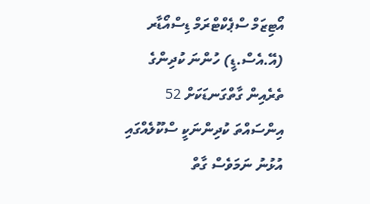އޯޓިޒަމް ސްޕެކްޓްރަމް ޑިސްއޯޑާރ (އޭ.އެސް.ޑީ) ހުންނަ ކުދިންގެ ތެރެއިން ގާތްގަނޑަކަށް 52 އިންސައްތަ ކުދިންނަކީ ސްކޫލެއްގައި އުޅުނު ނަމަވެސް ގާތް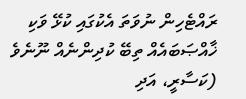ރައްޓެހިން ނުވަތަ އެކުގައި ކުޅޭ ވަކި ޚާއްޞަބައެއް ތިބޭ ކުދިންނެއް ނޫނެވެ (ކަސާރީ، އަދި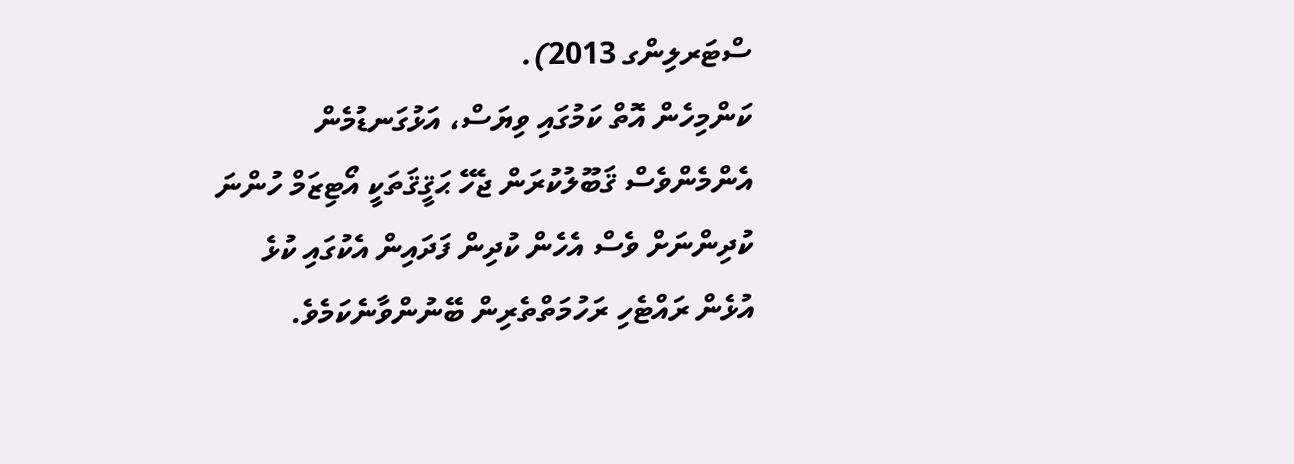ސްޓަރލިންގ 2013).
ކަންމިހެން އޮތް ކަމުގައި ވިޔަސް، އަޅުގަނޑުމެން އެންމެންވެސް ޤަބޫލުކުރަން ޖެހޭ ޙަޤީޤަތަކީ އޯޓިޒަމް ހުންނަ ކުދިންނަށް ވެސް އެހެން ކުދިން ފަދައިން އެކުގައި ކުޅެ އުޅެން ރައްޓެހި ރަހުމަތްތެރިން ބޭނުންވާނެކަމެވެ.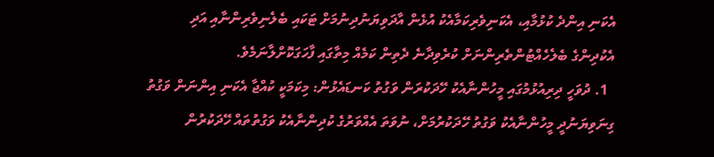އެކަނި އިންދެ ކުޅުމާއި، އެކަނިވެރިކަމާއެކު އުޅެން އާދަވިޔަނުދިނުމަށް ޓަކައި ބެލެނިވެރިންނާއި އަދި އެކުދިންގެ ބެލެހެއްޓުންތެރިންނަށް ކުރެވިދާނެ ދެތިން ކަމެއް މިތާގައި ފާހަގަކޮށްލާނަމެވެ.
  1. ދުވަހީ ދިރިއުޅުމުގައި މީހުންނާއެކު ހޭދަކުރަން ވަގުތު ކަނޑައެޅުން: މިކަމަކީ ކުއްޖާ އެކަނި އިންނަން ވަގުތު ގިނަވިޔަނުދީ މީހުންނާއެކު ވަގުތު ހޭދަކުރުމަށް، ނުވަތަ އެއްވަރުގެ ކުދިންނާއެކު ވަގުތުތައް ހޭދަކުރުން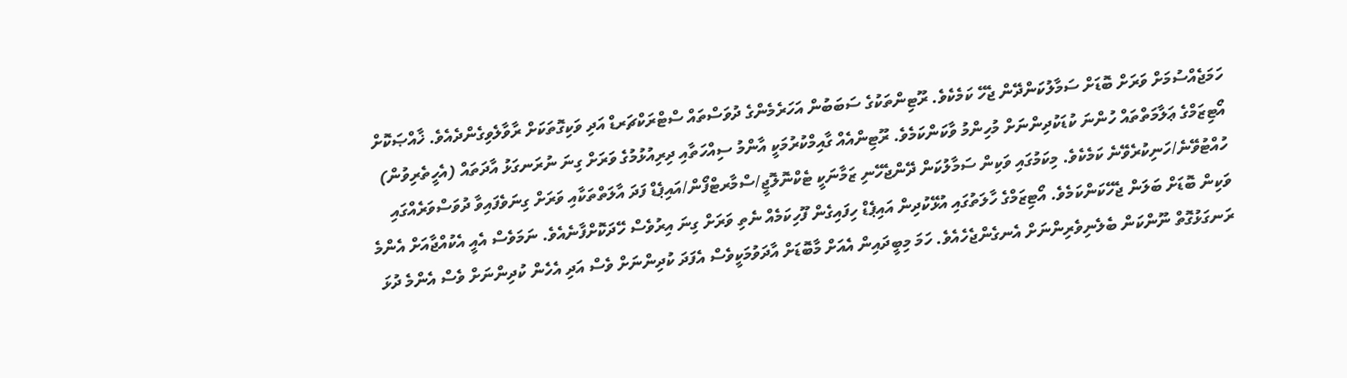ހަމަޖެއްސުމަށް ވަރަށް ބޮޑަށް ސަމާލުކަންދޭން ޖެހޭ ކަމެކެވެ. ރޫޓިންތަކުގެ ސަބަބުން އަހަރެމެންގެ ދުވަސްތައް ސްޓްރަކްޗަރޑް އަދި ވަކިގޮތަކަށް ރާވާލެވިގެންދެއެވެ. ޚާއްޞަކޮށް އޯޓިޒަމްގެ ޢަލާމަތްތައް ހުންނަ ކުޑަކުދިންނަށް މުހިންމު ވާކަންކަމެވެ. ރޫޓިންއެއް ގާއިމްކުރުމަކީ އާންމު ސިއްހަތާއި ދިރިއުޅުމުގެ ވަރަށް ގިނަ ނުރަނގަޅު އާދަތައް (އެހީތެރިވުން) ހުއްޓުވޭނެ/ހަނިކުރެވޭނެ ކަމެކެވެ. މިކަމުގައި ވަކިން ސަމާލުކަން ދޭންޖެހޭނި ޒަމާނަކީ ޓެކްނޮލޮޖީ/ސްމާރޓްފޯން/އައިޕެޑް ފަދަ އާލަތްތަކާއި ވަރަށް ގިނަވެފައިވާ ދުވަސްވަރެއްގައި ވަކިން ބޮޑަށް ބަލަން ޖެހޭކަންކަމެވެ. އޯޓިޒަމްގެ ހާލަތުގައި އުޅޭކުދިން އައިޕެޑް ހިފައިގެން ފޫހިކަމެއް ނެތި ވަރަށް ގިނަ އިރުވެސް ހޭދަކޮށްފާނެއެވެ. ނަމަވެސް އެއީ އެކުއްޖާއަށް އެންމެ ރަނގަޅުގޮތް ނޫންކަން ބެލެނިވެރިންނަށް އެނގެންޖެހެއެވެ. ހަމަ މިބީދައިން އެއަށް މާބޮޑަށް އާދަވުމަކީވެސް އެފަދަ ކުދިންނަށް ވެސް އަދި އެހެން ކުދިންނަށް ވެސް އެންމެ ދުޅަ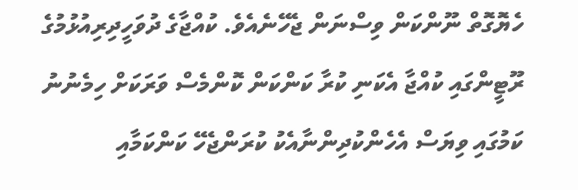ހެޔޮގޮތް ނޫންކަން ވިސްނަން ޖެހޭނެއެވެ. ކުއްޖާގެ ދުވަހީދިރިއުޅުމުގެ ރޫޓީންގައި ކުއްޖާ އެކަނި ކުރާ ކަންކަން ކޮންމެސް ވަރަކަށް ހިމެނުނު ކަމުގައި ވިޔަސް އެހެންކުދިންނާއެކު ކުރަންޖެހޭ ކަންކަމާއި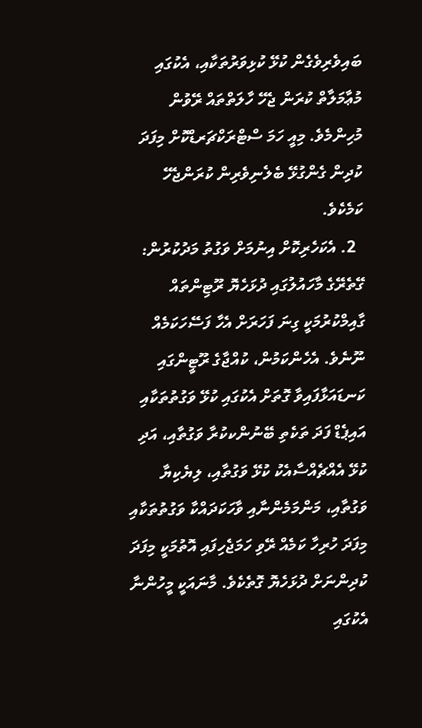ބައިވެރިވެގެން ކުޅޭ ކުޅިވަރުތަކާއި، އެކުގައި މުޢާމަލާތް ކުރަން ޖެހޭ ހާލަތްތައް ރޭވުން މުހިންމެވެ. މިއީ ހަމަ ސްޓްރަކްޗަރޑްކޮށް މިފަދަ ކުދިން ގެންގުޅޭ ބެލެނިވެރިން ކުރަންޖެހޭ ކަމެކެވެ.
  2. އެކަހެރިކޮށް އިނުމަށް ވަގުތު މަދުކުރުން: ގޭތެރޭގެ މާހައުލުގައި ދުޅަހެޔޮ ރޫޓިންތައް ގާއިމްކުރުމަކީ ގިނަ ފަހަރަށް އެހާ ފަސޭހަކަމެއް ނޫނެވެ. އެހެންކަމުން، ކުއްޖާގެ ރޫޓީންގައި ކަނޑައަޅާފައިވާ ގޮތަށް އެކުގައި ކުޅޭ ވަގުތުތަކާއި އައިޕެޑް ފަދަ ތަކެތި ބޭނުންކކުރާ ވަގުތާއި، އަދި ކުޅޭ އެއްޗެއްސާއެކު ކުޅޭ ވަގުތާއި، ލިޔެކިޔާ ވަގުތާއި، މަންމަމެންނާއި ވާހަކަދައްކާ ވަގުތުތަކާއި މިފަދަ ހުރިހާ ކަމެއް ރޭވި ހަމަޖެހިފައި އޮތުމަކީ މިފަދަ ކުދިންނަށް ދުޅަހެޔޮ ގޮތެކެވެ. މާނައަކީ މީހުންނާ އެކުގައި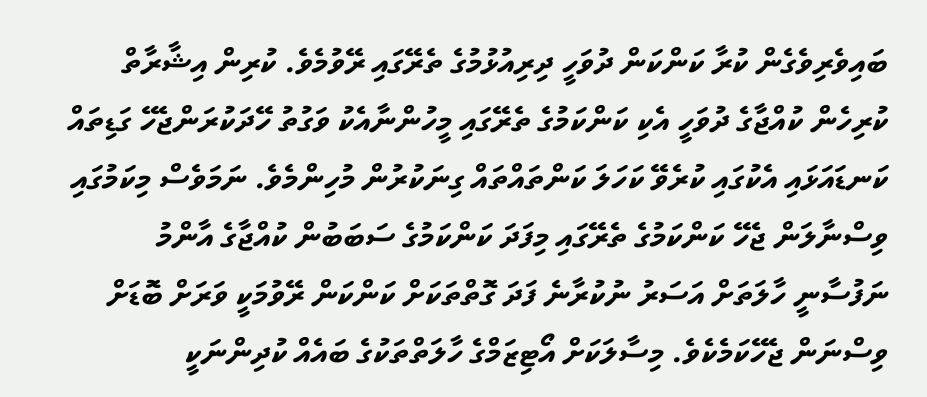ބައިވެރިވެގެން ކުރާ ކަންކަން ދުވަހީ ދިރިއުޅުމުގެ ތެރޭގައި ރޭވުމެވެ. ކުރިން އިޝާރާތް ކުރިހެން ކުއްޖާގެ ދުވަހީ އެކި ކަންކަމުގެ ތެރޭގައި މީހުންނާއެކު ވަގުތު ހޭދަކުރަންޖެހޭ ގަޑިތައް ކަނޑައަޅައި އެކުގައި ކުރެވޭ ކަހަލަ ކަންތައްތައް ގިނަކުރުން މުހިންމެވެ. ނަމަވެސް މިކަމުގައި ވިސްނާލަން ޖެހޭ ކަންކަމުގެ ތެރޭގައި މިފަދަ ކަންކަމުގެ ސަބަބުން ކުއްޖާގެ އާންމު ނަފުސާނީ ހާލަތަށް އަސަރު ނުކުރާނެ ފަދަ ގޮތްތަކަށް ކަންކަން ރޭވުމަކީ ވަރަށް ބޮޑަށް ވިސްނަން ޖެހޭކަމެކެވެ. މިސާލަކަށް އޯޓިޒަމްގެ ހާލަތްތަކުގެ ބައެއް ކުދިންނަކީ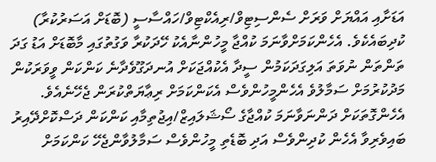އަޑަށާއި އައްޔަށް ވަރަށް ސެންސިޓިވް/ރިއެކްޓިވް/ހައްސާސީ (ބޮޑަށް އަސަރުކުރާ) ކުދިބައެކެވެ. އެހެންކަމަށްވާނަމަ ކުއްޖާ މީހުންނާއެކު ހޭދަކުރާ ވަގުތުގައި މާބޮޑަށް އަޑު ގަދަ ތަންތަން ނުވަތަ އަލިގަދަކަމުން ސީދާ އެކުއްޖަކަށް އުނދަގޫވެދާނެ ކަންކަން ވީވަރަކުން މަދުކުރުމަށް ސަމާލުވެ އެހެންމީހުންވެސް އެކަންކަމަށް ރިޢާޔަތްކުރަން ޖެހޭނެއެވެ. އެހެންގޮތަކަށް ދަންނަވާނަމަ ކުއްޖާގެ ސޯޝަލައިޒް/އިޖުތިމާއި ކަންކަން ދަސްކޮށްދޭއިރު ބައިވެރިވާ އެހެން ކުދިންވެސް އަދި ބޮޑެތި މީހުންވެސް ސަމާލުވާންޖެހޭ ކަންކަމަށް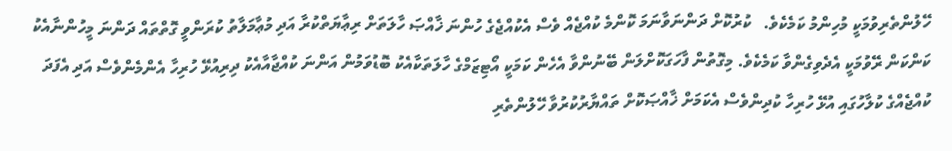ހޭލުންތެރިވުމަކީ މުހިންމު ކަމެކެވެ.   ކުރުކޮށް ދަންނަވާނަމަ ކޮންމެ ކުއްޖެއް ވެސް އެކުއްޖެގެ ހުންނަ ޚާއްޞަ ހާލަތަށް ރިޢާޔަތްކުރާ އަދި މުޢާމަލާތު ކުރަންވީ ގޮތްތައް ދަންނަ މީހުންނާއެކު ކަންކަން ރޭވުމަކީ އެދެވިގެންވާ ކަމެކެވެ. މިގޮތުން ފާހަގަކޮށްލަން ބޭނުންވާ އެހެން ކަމަކީ އޯޓިޒަމްގެ ހާލަތަކާއެކު ބޮޑުވަމުން އަންނަ ކުއްޖާއާއެކު ދިރިއުޅޭ ހުރިހާ އެންމެންވެސް އަދި އެފަދަ ކުއްޖެއްގެ ކުލާހުގައި އުޅޭ ހުރިހާ ކުދިންވެސް އެކަމަށް ޚާއްޞަކޮށް ތައްޔާރުކުރުވާ ހޭލުންތެރި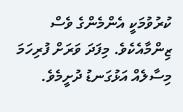ކުރުވުމަކީ އެންމެންގެ ވެސް ޒިންމާއެކެވެ. މިފަދަ ވަރަށް ފުރިހަމަ މިސާލެއް އަޅުގަނޑު ދުށީމެވެ.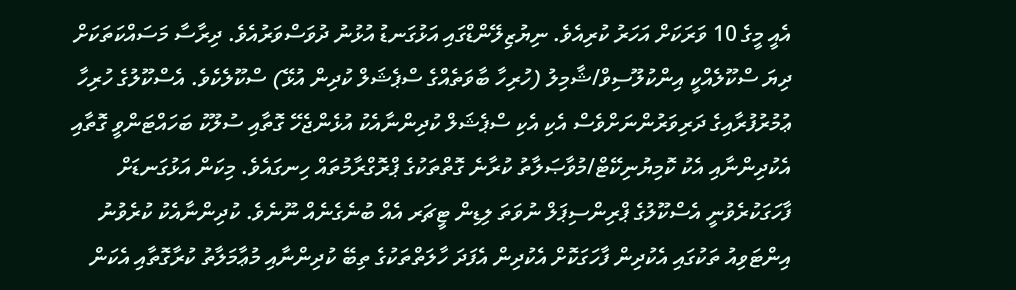އެއީ މީގެ 10 ވަރަކަށް އަހަރު ކުރިއެވެ. ނިޔުޒިލޭންޑްގައި އަޅުގަނޑު އުޅުނު ދުވަސްވަރުއެވެ. ދިރާސާ މަސައްކަތަކަށް ދިޔަ ސްކޫލެއްކީ އިންކުލޫސިވް/ޝާމިލު (ހުރިހާ ބާވަތެއްގެ ސްޕެޝަލް ކުދިން އުޅޭ) ސްކޫލެކެވެ. އެސްކޫލުގެ ހުރިހާ ޢުމުރުފުރާއިގެ ދަރިވަރުންނަށްވެސް އެކި އެކި ސްޕެޝަލް ކުދިންނާއެކު އުޅެންޖެހޭ ގޮތާއި ސުލޫކު ބަހައްޓަންވީ ގޮތާއި އެކުދިންނާއި އެކު ކޮމިޔުނިކޭޓް/މުވާޞަލާތު ކުރާނެ ގޮތްތަކުގެ ޕްރޮގްރާމުތައް ހިނގައެވެ. މިކަން އަޅުގަނޑަށް ފާހަގަކުރެވުނީ އެސްކޫލުގެ ޕްރިންސިޕަލް ނުވަތަ ލިޑިން ޓީޗަރ އެއް ބުނެގެނެއް ނޫނެވެ. ކުދިންނާއެކު ކުރެވުނު އިންޓަވިއު ތަކުގައި އެކުދިން ފާހަގަކޮށް އެކުދިން އެފަދަ ހާލަތްތަކުގެ ތިބޭ ކުދިންނާއި މުޢާމަލާތު ކުރާގޮތާއި އެކަން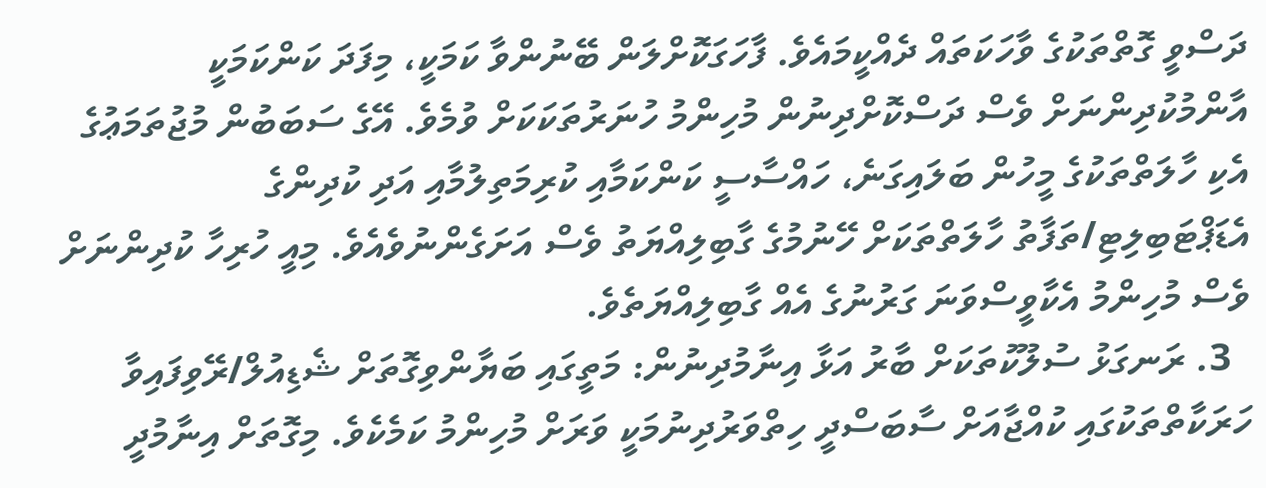ދަސްވީ ގޮތްތަކުގެ ވާހަކަތައް ދެއްކީމައެވެ. ފާހަގަކޮށްލަން ބޭނުންވާ ކަމަކީ، މިފަދަ ކަންކަމަކީ އާންމުކުދިންނަށް ވެސް ދަސްކޮށްދިނުން މުހިންމު ހުނަރުތަކަކަށް ވުމެވެ. އޭގެ ސަބަބުން މުޖުތަމަޢުގެ އެކި ހާލަތްތަކުގެ މީހުން ބަލައިގަނެ، ހައްސާސީ ކަންކަމާއި ކުރިމަތިލުމާއި އަދި ކުދިންގެ އެޑަޕްޓަބިލިޓި/ތަފާތު ހާލަތްތަކަށް ހޭނުމުގެ ގާބިލިއްޔަތު ވެސް އަށަގެންނުވެއެވެ. މިއީ ހުރިހާ ކުދިންނަށް ވެސް މުހިންމު އެކާވީސްވަނަ ގަރުނުގެ އެއް ގާބިލިއްޔަތެވެ.
  3. ރަނގަޅު ސުލޫކުތަކަށް ބާރު އަޅާ އިނާމުދިނުން: މަތީގައި ބަޔާންވިގޮތަށް ޝެޑިއުލް/ރޭވިފައިވާ ހަރަކާތްތަކުގައި ކުއްޖާއަށް ސާބަސްދީ ހިތްވަރުދިނުމަކީ ވަރަށް މުހިންމު ކަމެކެވެ. މިގޮތަށް އިނާމުދީ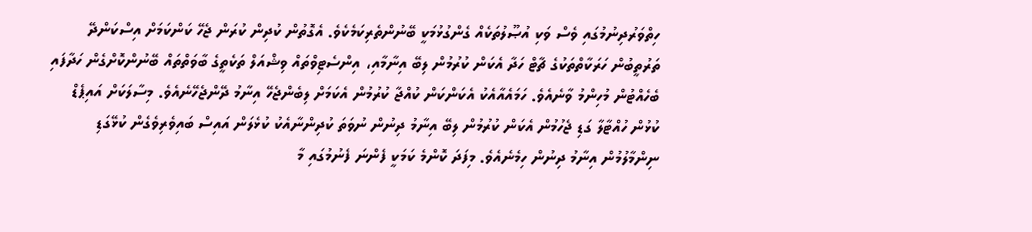ހިތްވަރުދިނުމުގައި ވެސް ވަކި އުޞޫލުތަކެއް ގެންގުޅުމަކީ ބޭނުންތެރިކަމެކެވެ. އެގޮތުން ކުދިން ކުރަން ޖެހޭ ކަންކަމަށް އިސްކަންދޭ ތަރުތީބުން ހަރަކާތްތަކުގެ ޗާޓް ހަދާ އެކަން ކުރުމުން ލިބޭ އިނާމާއި، އިންސެޓިވްތައް ވިޝްއަލް ތަކެތީގެ ބާވަތްތައް ބޭނުންކޮށްގެން ހަދާފައި ބެހެއްޓުން މުހިންމު ވާނެއެވެ. ހަމައެއާއެކު އެކަންކަން ކުއްޖާ ކުރުމުން އެކަމަށް ލިބެންޖެހޭ އިނާމު ދޭންޖެހޭނެއެވެ. މިސާލަކަށް އައިޕެޑް ކުޅުން ހުއްޓާލާ ގަޑި ޖެހުމުން އެކަން ކުރުމުން ލިބޭ އިނާމު ދިނުން ނުވަތަ ކުދިންނާއެކު ކުޅެލަން އައިސް ބައިވެރިވެގެން ކުޅޭގަޑި ނިންމާލުމުން އިނާމު ދިނުން ހިމެނެއެވެ. މިފަދަ ކޮންމެ ކަމަކީ ފެންނަ ފެނުމުގައި މާ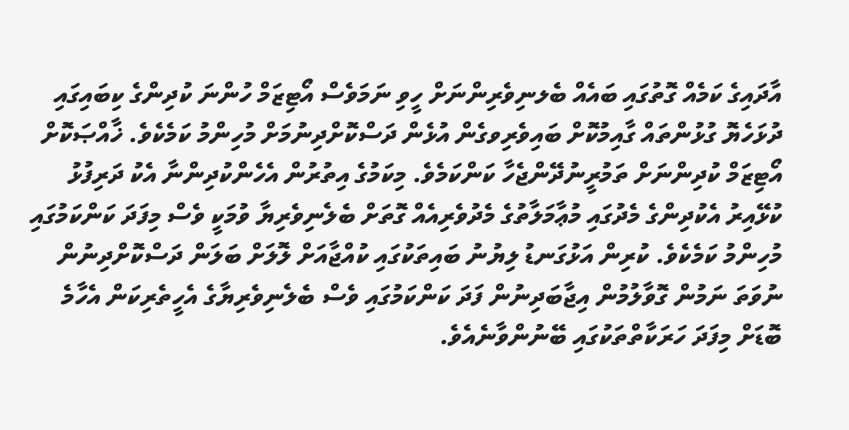އާދައިގެ ކަމެއް ގޮތުގައި ބައެއް ބެލނިވެރިންނަށް ހީވި ނަމަވެސް އޯޓިޒަމް ހުންނަ ކުދިންގެ ކިބައިގައި ދުޅަހެޔޮ ގުޅުންތައް ގާއިމުކޮށް ބައިވެރިވގެން އުޅެން ދަސްކޮށްދިނުމަށް މުހިންމު ކަމެކެވެ. ޚާއްޞަކޮށް އޯޓިޒަމް ކުދިންނަށް ތަމުރީނުދޭންޖެހާ ކަންކަމެވެ. މިކަމުގެ އިތުރުން އެހެންކުދިންނާ އެކު ދަރިފުޅު ކުޅޭއިރު އެކުދިންގެ މެދުގައި މުޢާމަލާތުގެ މެދުވެރިއެއް ގޮތަށް ބެލެނިވެރިޔާ ވުމަކީ ވެސް މިފަދަ ކަންކަމުގައި މުހިންމު ކަމެކެވެ. ކުރިން އަޅުގަނޑު ލިޔުނު ބައިތަކުގައި ކުއްޖާއަށް ލޮލަށް ބަލަން ދަސްކޮށްދިނުން ނުވަތަ ނަމުން ގޮވާލުމުން އިޖާބަދިނުން ފަދަ ކަންކަމުގައި ވެސް ބެލެނިވެރިޔާގެ އެހީތެރިކަން އެހާމެ ބޮޑަށް މިފަދަ ހަރަކާތްތަކުގައި ބޭނުންވާނެއެވެ.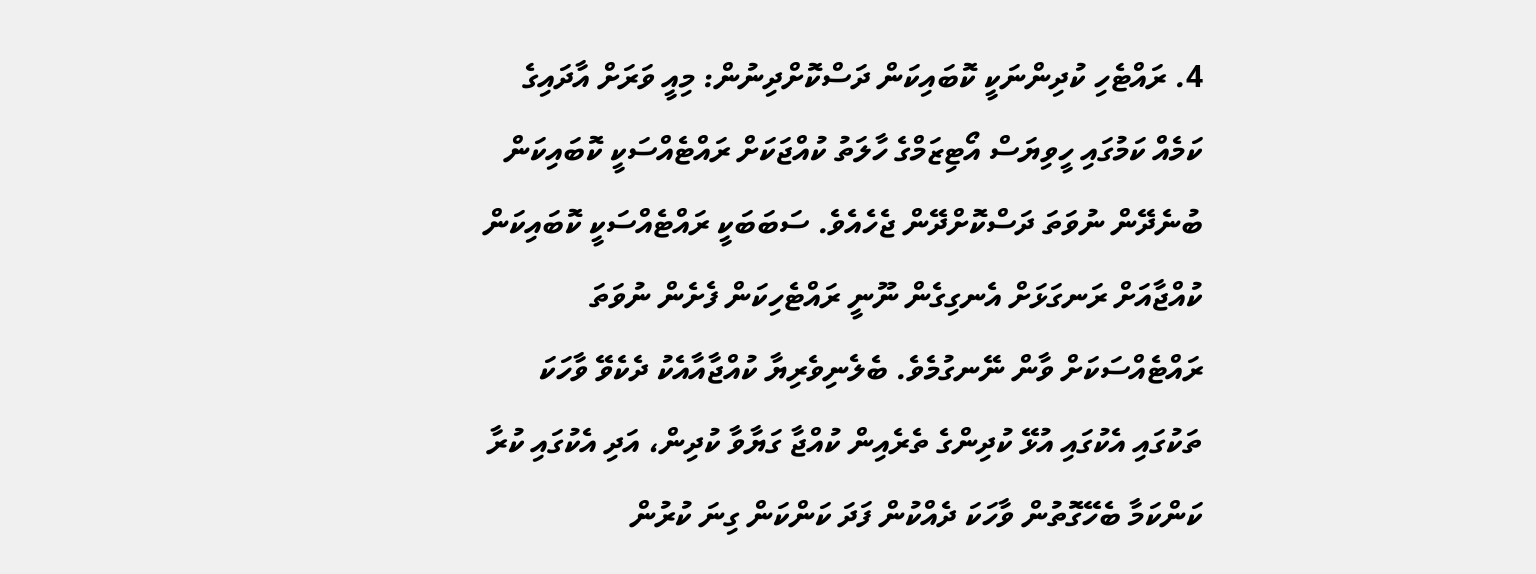4. ރައްޓެހި ކުދިންނަކީ ކޮބައިކަން ދަސްކޮށްދިނުން: މިއީ ވަރަށް އާދައިގެ ކަމެއް ކަމުގައި ހީވިޔަސް އޯޓިޒަމްގެ ހާލަތު ކުއްޖަކަށް ރައްޓެއްސަކީ ކޮބައިކަން ބުނެދޭން ނުވަތަ ދަސްކޮށްދޭން ޖެހެއެވެ. ސަބަބަކީ ރައްޓެއްސަކީ ކޮބައިކަން ކުއްޖާއަށް ރަނގަޅަށް އެނގިގެން ނޫނީ ރައްޓެހިކަން ފެށެން ނުވަތަ ރައްޓެއްސަކަށް ވާން ނޭނގުމެވެ. ބެލެނިވެރިޔާ ކުއްޖާއާއެކު ދެކެވޭ ވާހަކަ ތަކުގައި އެކުގައި އުޅޭ ކުދިންގެ ތެރެއިން ކުއްޖާ ގަޔާވާ ކުދިން، އަދި އެކުގައި ކުރާ ކަންކަމާ ބެހޭގޮތުން ވާހަކަ ދެއްކުން ފަދަ ކަންކަން ގިނަ ކުރުން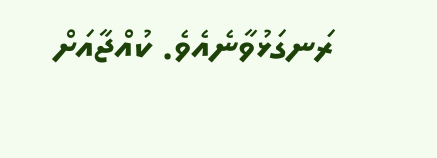ރަނގަޅުވާނެއެވެ. ކުއްޖާއަށް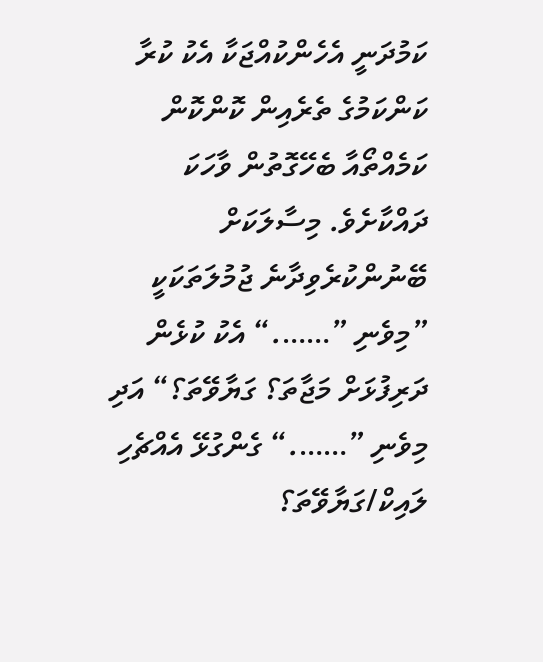ކަމުދަނީ އެހެންކުއްޖަކާ އެކު ކުރާ ކަންކަމުގެ ތެރެއިން ކޮންކޮން ކަމެއްތޯއާ ބެހޭގޮތުން ވާހަކަ ދައްކާށެވެ. މިސާލަކަށް ބޭނުންކުރެވިދާނެ ޖުމުލަތަކަކީ ”މިވެނި ”…….“ އެކު ކުޅެން ދަރިފުޅަށް މަޖާތަ؟ ގަޔާވޭތަ؟“ އަދި މިވެނި ”…….“ ގެންގުޅޭ އެއްޗެހި ލައިކް/ގަޔާވޭތަ؟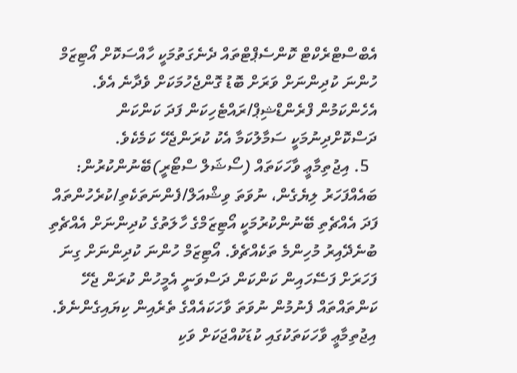އެބްސްޓްރެކްޓް ކޮންސެޕްޓްތައް ދެނެގަތުމަކީ ހާއްސަކޮށް އޯޓިޒަމް ހުންނަ ކުދިންނަށް ވަރަށް ބޮޑު ގޮންޖެހުމަކަށް ވެދާނެ އެވެ. އެހެންކަމުން ފްރެންޑްޝިޕް/ރައްޓެހިކަން ފަދަ ކަންކަން ދަސްކޮށްދިނުމަކީ ސަމާލުކަމާ އެކު ކުރަންޖެހޭ ކަމެކެވެ.
  5. އިޖުތިމާޢީ ވާހަކަތައް (ސޯޝަލް ސްޓޯރީ)ބޭނުންކުރުން: ބައެއްފަހަރު ލިޔެގެން، ނުވަތަ ވިޝްއަލް/ފެންނަތަކެތި/ކުރެހުންތައް ފަދަ އެއްޗެތި ބޭނުންކުރުމަކީ އޯޓިޒަމްގެ ހާލަތުގެ ކުދިންނަށް އެއްޗެތި ބުނެދޭއިރު މުހިންމެ ތަކެއްޗެވެ. އޯޓިޒަމް ހުންނަ ކުދިންނަށް ގިނަ ފަހަރަށް ފަސޭހައިން ކަންކަން ދަސްވަނީ އެމީހުން ކުރަން ޖެހޭ ކަންތައްތައް ފެނުމުން ނުވަތަ ވާހަކައެއްގެ ތެރެއިން ކިޔައިގެންނެވެ. އިޖުތިމާޢީ ވާހަކަތަކުގައި ކުޑަކުއްޖަކަށް ވަކި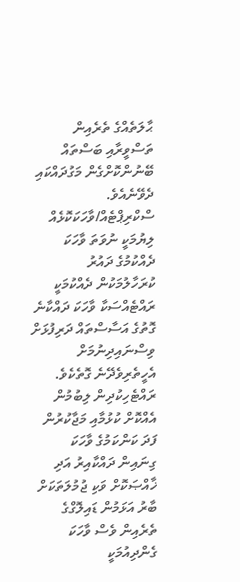ޙާލަތެއްގެ ތެރެއިން ތަސްވީރާއި ބަސްތައް ބޭނުންކޮށްގެން މަގުދައްކައި ދެވޭނެއެވެ. ސްކްރިޕްޓެއް/ވާހަކަކޮޅެއް ލިޔުމަކީ ނުވަތަ ވާހަކަ ދެއްކުމުގެ ދައުރު ކުރަހާލުމަކުން ދެއްކުމަކީ ރައްޓެއްސަކާ ވާހަކަ ދައްކާނެ ގޮތުގެ އަސާސްތައް ދަރިފުޅަށް ވިސްނައިދިނުމަށް އެހީތެރިވެދޭނެ ގޮތެކެވެ. ރައްޓެހިކުދިން ލިބުމުން އެއްކޮށް ކުޅުމާއި މަޖާކުރުން ފަދަ ކަންކަމުގެ ވާހަކަ ގިނައިން ދައްކާއިރު އަދި ޚާއްޞަކޮށް ވަކި ޖުމުލަތަކަށް ބާރު އަޅަމުން ޑައިލޮގްގެ ތެރެއިން ވެސް ވާހަކަ ގެންދިއުމަކީ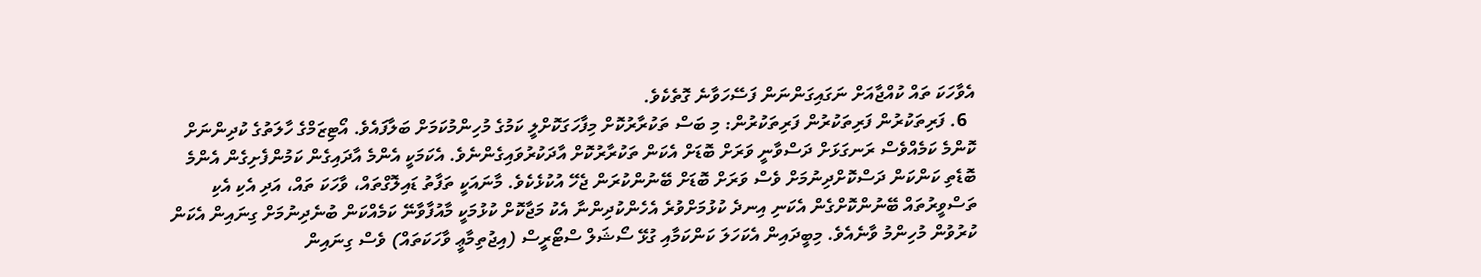އެވާހަކަ ތައް ކުއްޖާއަށް ނަގައިގަންނަން ފަސޭހަވާނެ ގޮތެކެވެ.
  6. ފަރިތަކުރުން ފަރިތަކުރުން ފަރިތަކުރުން: މި ބަސް ތަކުރާރުކޮށް މިފާހަގަކޮށްލީ ކަމުގެ މުހިންމުކަމަށް ބަލާފައެވެ. އޯޓިޒަމްގެ ހާލަތުގެ ކުދިންނަށް ކޮންމެ ކަމެއްވެސް ރަނގަޅަށް ދަސްވާނީ ވަރަށް ބޮޑަށް އެކަން ތަކުރާރުކޮށް އާދަކުރުވައިގެންނެވެ. އެކަމަކީ އެންމެ އާދައިގެން ކަމުންފެށިގެން އެންމެ ބޮޑެތި ކަންކަން ދަސްކޮށްދިނުމަށް ވެސް ވަރަށް ބޮޑަށް ބޭނުންކުރަން ޖެހޭ އުކުޅެކެވެ. މާނައަކީ ތަފާތު ޑައިލޮގްތައް، ވާހަކަ ތައް، އަދި އެކި އެކި ތަސްވީރުތައް ބޭނުންކޮށްގެން އެކަނި އިނދެ ކުޅުމަށްވުރެ އެހެންކުދިންނާ އެކު މަޖާކޮށް ކުޅުމަކީ މާއުފާވާނޭ ކަމެއްކަން ބުނެދިނުމަށް ގިނައިން އެކަން ކުރުވުން މުހިންމު ވާނެއެވެ. މިބީދައިން އެކަހަލަ ކަންކަމާއި ގުޅޭ ސޯޝަލް ސްޓޯރީސް (އިޖުތިމާޢީ ވާހަކަތައް) ވެސް ގިނައިން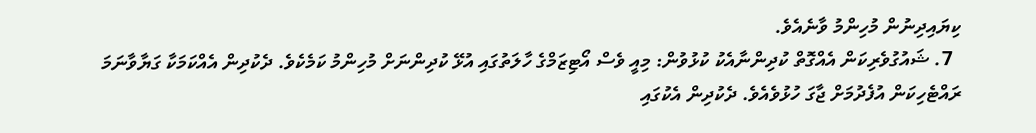ކިޔައިދިނުން މުހިންމު ވާނެއެވެ.
  7. ޝައުގުވެރިކަން އެއްގޮތް ކުދިންނާއެކު ކުޅުވުން: މިއީ ވެސް އޯޓިޒަމްގެ ހާލަތުގައި އުޅޭ ކުދިންނަށް މުހިންމު ކަމެކެވެ. ދެކުދިން އެއްކަމަކާ ގަޔާވާނަމަ ރައްޓެހިކަން އުފެދުމަށް ޖާގަ ހުޅުވެއެވެ. ދެކުދިން އެކުގައި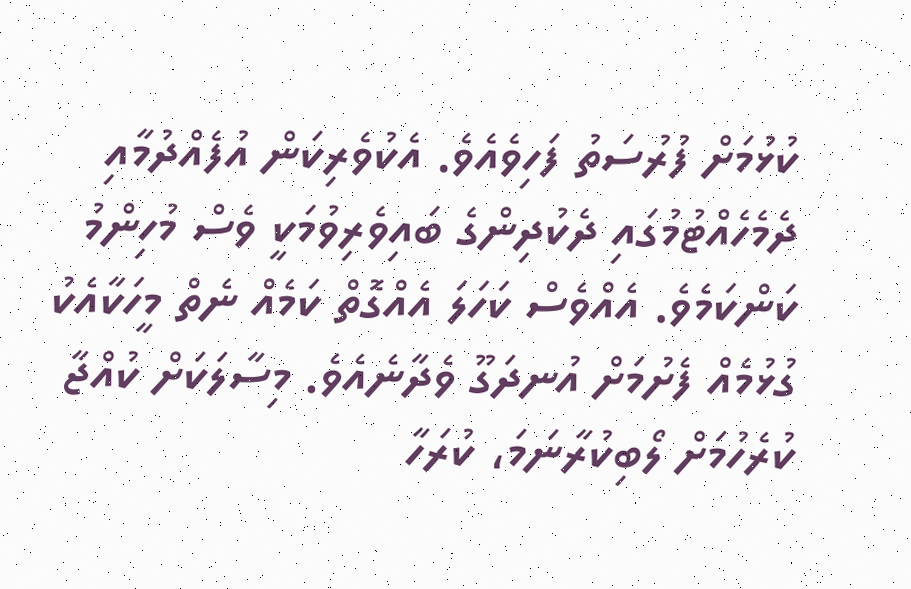ކުޅުމަށް ފުރުސަތު ފަހިވެއެވެ. އެކުވެރިކަން އުފެއްދުމާއި ދެމެހެއްޓުމުގައި ދެކުދިންގެ ބައިވެރިވުމަކީ ވެސް މުހިންމު ކަންކަމެވެ. އެއްވެސް ކަހަލަ އެއްގޮތް ކަމެއް ނެތް މީހަކާއެކު ގުޅުމެއް ފެށުމަށް އުނދަގޫ ވެދާނެއެވެ. މިސާލަކަށް ކުއްޖާ ކުރެހުމަށް ލޯބިކުރާނަމަ، ކުރަހާ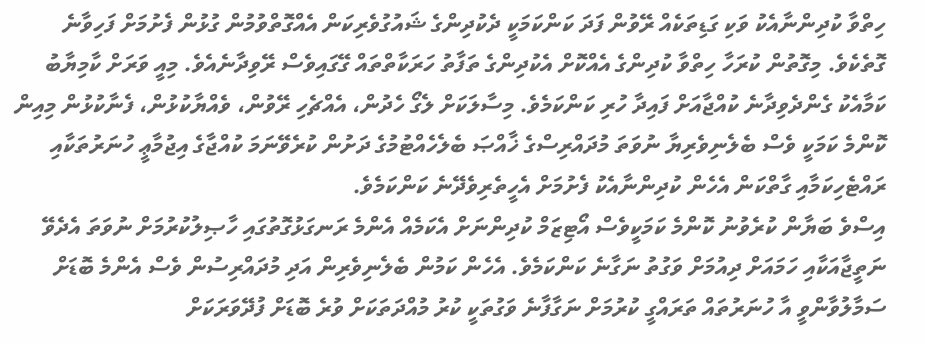ހިތްވާ ކުދިންނާއެކު ވަކި ގަޑިތަކެއް ރޭވުން ފަދަ ކަންކަމަކީ ދެކުދިންގެ ޝައުގުވެރިކަން އެއްގޮތްވުމުން ގުޅުން ފެށުމަށް ފަހިވާނެ ގޮތެކެވެ. މިގޮތުން ކުރަހާ ހިތްވާ ކުދިންގެ އެއްކޮށް އެކުދިންގެ ތަފާތު ހަރަކާތްތައް ގޭގައިވެސް ރޭވިދާނެއެވެ. މިއީ ވަރަށް ކާމިޔާބު ކަމާއެކު ގެންދެވިދާނެ ކުއްޖާއަށް ފައިދާ ހުރި ކަންކަމެވެ. މިސާލަކަށް ލެގޯ ހެދުން، އެއްޗެހި ރޭވުން، ވެއްޔާކުޅުން، ފެނާކުޅުން މިއިން ކޮންމެ ކަމަކީ ވެސް ބެލެނިވެރިޔާ ނުވަތަ މުދައްރިސްގެ ޚާއްޞަ ބެލެހެއްޓުމުގެ ދަށުން ކުރެވޭނަމަ ކުއްޖާގެ އިޖުމާޢީ ހުނަރުތަކާއި ރައްޓެހިކަމާއި ގާތްކަން އެހެން ކުދިންނާއެކު ފެށުމަށް އެހީތެރިވެދޭނެ ކަންކަމެވެ.
އިސްވެ ބަޔާން ކުރެވުނު ކޮންމެ ކަމަކީވެސް އޯޓިޒަމް ކުދިންނަށް އެކަމެއް އެންމެ ރަނގަޅުގޮތުގައި ހާޞިލުކުރުމަށް ނުވަތަ އެދެވޭ ނަތީޖާއަކާއި ހަމައަށް ދިއުމަށް ވަގުތު ނަގާނެ ކަންކަމެވެ. އެހެން ކަމުން ބެލެނިވެރިން އަދި މުދައްރިސުން ވެސް އެންމެ ބޮޑަށް ސަމާލުވާންވީ އާ ހުނަރުތައް ތަރައްގީ ކުރުމަށް ނަގާފާނެ ވަގުތަކީ ކުރު މުއްދަތަކަށް ވުރެ ބޮޑަށް ފުދޭވަރަކަށް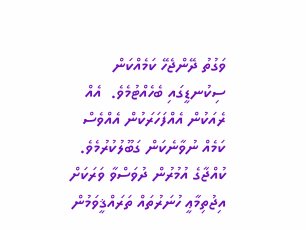ވަގުތު ދޭންޖެހޭ ކަމެއްކަން ސިކުނޑީގައި ބެހެއްޓުމެވެ.  އެއް ރެއަކުން އެއްފަހަރަކުން އެއްވެސް ކަމެއް ނުވާނެކަން ގަބޫލުކުރުމެވެ. ކުއްޖާގެ އުމުރުން ދުވަސްވާ ވަރަކަށް އިޖުތިމާޢީ ހުނަރުތައް ތަރައްޤީވަމުން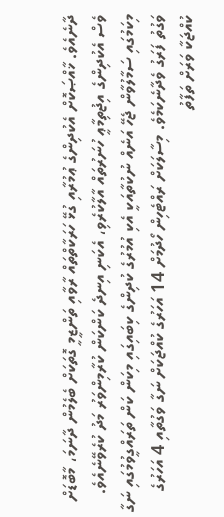ދާނެއެވެ. ޚާއްޞަކޮށް އެކުދިންގެ ޢުމުރާއި ގުޅޭ ހަރަކާތްތައް ރާވާއި ތަންޒީމީ ގޮތަކަށް ބެލެމުން ދާނަމަ، މާބޮޑަށް ވެސް އެކުދިންގެ އިޖުތިމާޢީ ހުނަރުތައް އާލާކުރެވި، އެކަނި އިނދެ ކަންކަން ކުރާމިންވަރު މަދު ކުރެވޭނެއެވެ. މިކަމުގައި ސަމާލުވާން ޖެހޭ އަނެއް ނުކުތާއަކީ އެކި އުމުރުގެ ކުދިންގެ ކިބައިގައި މިކަން ކަން ތަރައްގީވުމުގައި ނަގާ ވަގުތު ފަރަގު ވެދާނެކަމެވެ. މިސާލަކަށް ރައްޓެހިން ހޯދުމަށް 14 އަހަރުގެ ކުއްޖަކަށް ނަގާ ވަގުތާއި 4 އަހަރުގެ ކުއްޖަކާ ވަރަށް ތަފާތު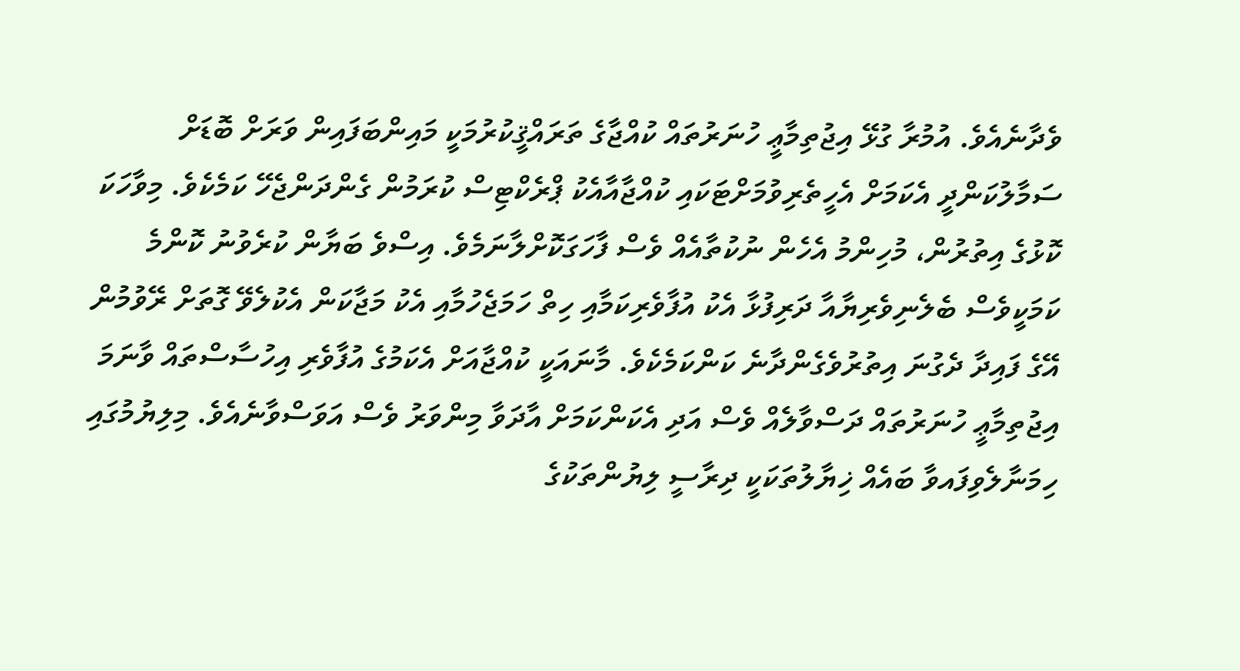ވެދާނެއެވެ. އުމުރާ ގުޅޭ އިޖުތިމާޢީ ހުނަރުތައް ކުއްޖާގެ ތަރައްޤީކުރުމަކީ މައިންބަފައިން ވަރަށް ބޮޑަށް ސަމާލުކަންދީ އެކަމަށް އެހީތެރިވުމަށްޓަކައި ކުއްޖާއާއެކު ޕްރެކްޓިސް ކުރަމުން ގެންދަންޖެހޭ ކަމެކެވެ. މިވާހަކަ ކޮޅުގެ އިތުރުން، މުހިންމު އެހެން ނުކުތާއެއް ވެސް ފާހަގަކޮށްލާނަމެވެ. އިސްވެ ބަޔާން ކުރެވުނު ކޮންމެ ކަމަކީވެސް ބެލެނިވެރިޔާއާ ދަރިފުޅާ އެކު އުފާވެރިކަމާއި ހިތް ހަމަޖެހުމާއި އެކު މަޖާކަން އެކުލެވޭ ގޮތަށް ރޭވުމުން އޭގެ ފައިދާ ދެގުނަ އިތުރުވެގެންދާނެ ކަންކަމެކެވެ. މާނައަކީ ކުއްޖާއަށް އެކަމުގެ އުފާވެރި އިހުސާސްތައް ވާނަމަ އިޖުތިމާޢީ ހުނަރުތައް ދަސްވާލެއް ވެސް އަދި އެކަންކަމަށް އާދަވާ މިންވަރު ވެސް އަވަސްވާނެއެވެ. މިލިޔުމުގައި  ހިމަނާލެވިފައވާ ބައެއް ޚިޔާލުތަކަކީ ދިރާސީ ލިޔުންތަކުގެ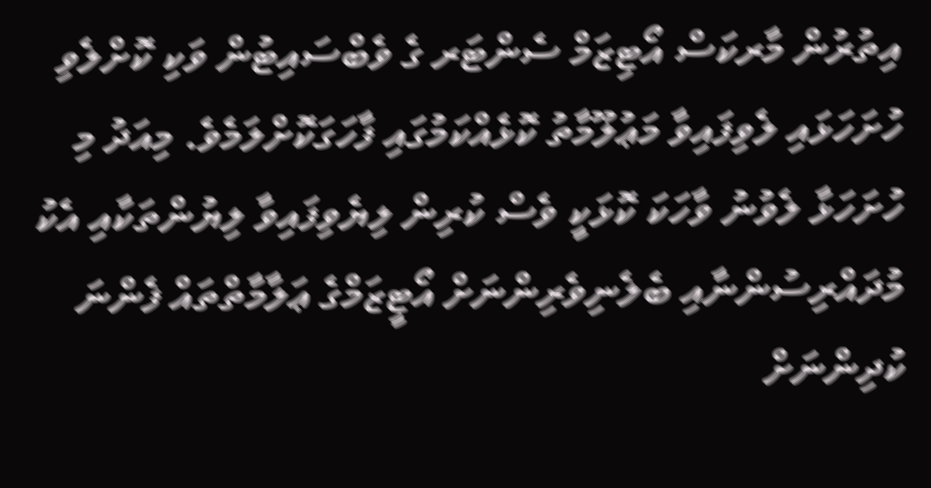އިތުރުން މާރކަސް އޯޓިޒަމް ސެންޓަރ ގެ ވެބްސައިޓުން ވަކި ކޮށްލެވި ހުށަހަޅައި ލެވިފައިވާ މަޢުލޫމާތު ކޮޅެއްކަމުގައި ފާހަގަކޮށްލަމެވެ. މިއަދު މި ހުށަހަޅާ ލެވުނު ވާހަކަ ކޮޅަކީ ވެސް ކުރިން ލިޔެވިފައިވާ ލިޔުންތަކާއި އެކު މުދައްރިސުންނާއި ބެލެނިވެރިންނަށް އޯޓީޒަމްގެ ޢަލާމާތްތައް ފެންނަ ކުދިންނަށް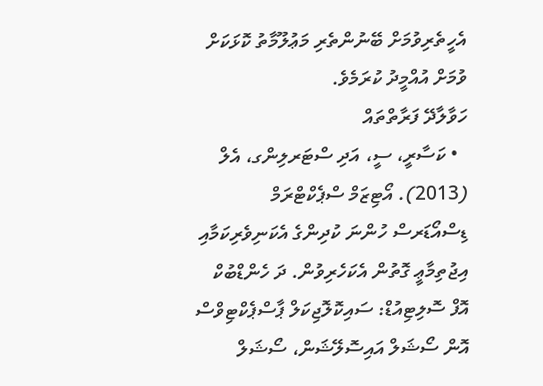އެހީތެރިވުމަށް ބޭނުންތެރި މަޢުލޫމާތު ކޮޅަކަށް ވުމަށް އުއްމީދު ކުރަމެވެ.
ހަވާލާދޭ ފަރާތްތައް
  • ކަސާރީ، ސީ، އަދި ސްޓަރލިންގ، އެލް (2013). އޯޓިޒަމް ސްޕެކްޓްރަމް ޑިސްއޯޑަރސް ހުންނަ ކުދިންގެ އެކަނިވެރިކަމާއި އިޖުތިމާޢީ ގޮތުން އެކަހެރިވުން. ދަ ހެންޑްބުކް އޮފް ސޮލިޓިއުޑް: ސައިކޮލޮޖިކަލް ޕާސްޕެކްޓިވްސް އޮން ސޯޝަލް އައިސޮލޭޝަން، ސޯޝަލް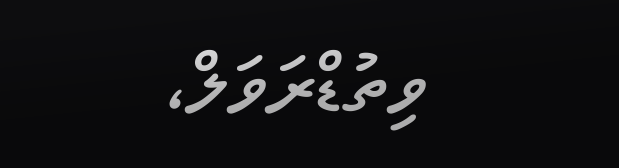ވިތުޑްރަވަލް،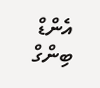އެންޑް ބިންގް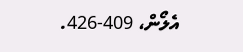އެލޯން، 409-426.